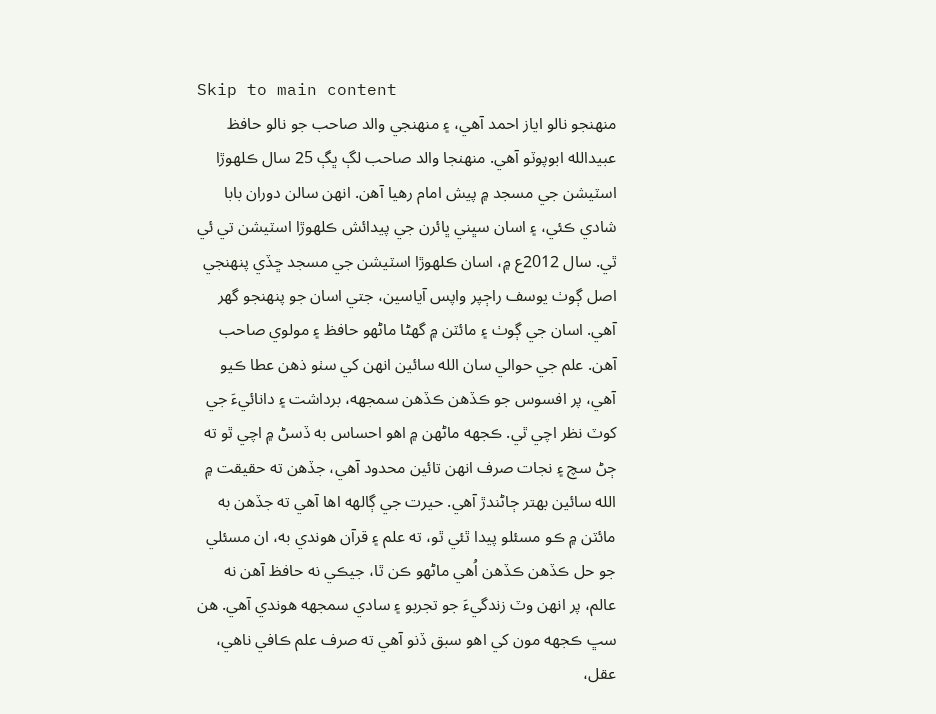Skip to main content
منهنجو نالو اياز احمد آهي، ۽ منهنجي والد صاحب جو نالو حافظ عبيدالله ابوپوٽو آهي. منهنجا والد صاحب لڳ ڀڳ 25 سال ڪلهوڙا اسٽيشن جي مسجد ۾ پيش امام رهيا آهن. انهن سالن دوران بابا شادي ڪئي، ۽ اسان سڀني ڀائرن جي پيدائش ڪلهوڙا اسٽيشن تي ئي ٿي. سال 2012ع ۾، اسان ڪلهوڙا اسٽيشن جي مسجد ڇڏي پنهنجي اصل ڳوٺ يوسف راڄپر واپس آياسين، جتي اسان جو پنهنجو گهر آهي. اسان جي ڳوٺ ۽ مائٽن ۾ گهڻا ماڻهو حافظ ۽ مولوي صاحب آهن. علم جي حوالي سان الله سائين انهن کي سٺو ذهن عطا ڪيو آهي، پر افسوس جو ڪڏهن ڪڏهن سمجهه، برداشت ۽ دانائيءَ جي کوٽ نظر اچي ٿي. ڪجهه ماڻهن ۾ اهو احساس به ڏسڻ ۾ اچي ٿو ته ڄڻ سچ ۽ نجات صرف انهن تائين محدود آهي، جڏهن ته حقيقت ۾ الله سائين بهتر ڄاڻندڙ آهي. حيرت جي ڳالهه اها آهي ته جڏهن به مائٽن ۾ ڪو مسئلو پيدا ٿئي ٿو، ته علم ۽ قرآن هوندي به، ان مسئلي جو حل ڪڏهن ڪڏهن اُهي ماڻهو ڪن ٿا، جيڪي نه حافظ آهن نه عالم، پر انهن وٽ زندگيءَ جو تجربو ۽ سادي سمجهه هوندي آهي. هن سڀ ڪجهه مون کي اهو سبق ڏنو آهي ته صرف علم ڪافي ناهي، عقل،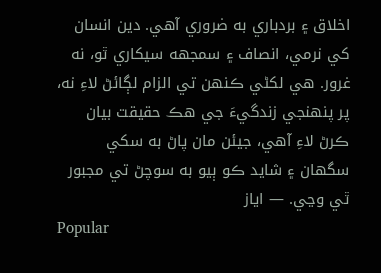اخلاق ۽ بردباري به ضروري آهي. دين انسان کي نرمي، انصاف ۽ سمجهه سيکاري ٿو، نه غرور. هي لکڻي ڪنهن تي الزام لڳائڻ لاءِ نه، پر پنهنجي زندگيءَ جي هڪ حقيقت بيان ڪرڻ لاءِ آهي، جيئن مان پاڻ به سکي سگهان ۽ شايد ڪو ٻيو به سوچڻ تي مجبور ٿي وڃي. — اياز
Popular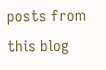posts from this blog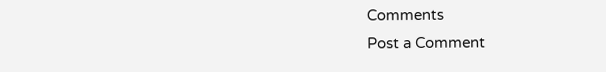Comments
Post a Comment